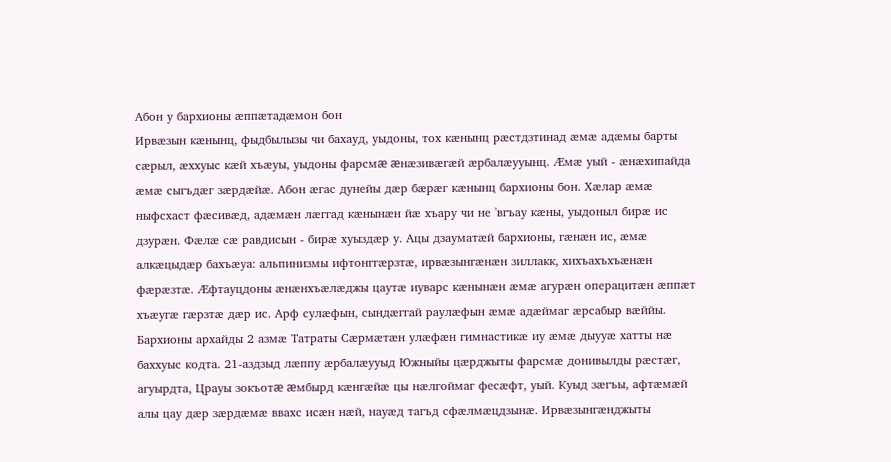Абон у бархионы æппæтадæмон бон
Ирвæзын кæнынц, фыдбылызы чи бахауд, уыдоны, тох кæнынц рæстдзтинад æмæ адӕмы барты сæрыл, æххуыс кæй хъæуы, уыдоны фарсмæ æнæзивæгæй æрбалæууынц. Æмæ уый - æнæхипайда æмæ сыгъдæг зæрдæйæ. Абон æгас дунейы дæр бæрæг кæнынц бархионы бон. Хæлар æмæ ныфсхаст фæсивæд, адæмæн лæггад кæнынæн йæ хъару чи не 'вгъау кæны, уыдоныл бирæ ис дзурæн. Фæлæ сæ равдисын - бирæ хуыздæр у. Ацы дзауматæй бархионы, гæнæн ис, æмæ алкæцыдæр бахъæуа: альпинизмы ифтонггæрзтæ, ирвæзынгæнæн зиллакк, хихъахъхъæнæн фæрæзтæ. Æфтауцдоны æнæнхъæлæджы цаутæ иуварс кæнынæн æмæ агурæн операцитæн æппæт хъæугæ гæрзтæ дæр ис. Арф сулæфын, сындæггай раулæфын æмæ адæймаг æрсабыр вæййы. Бархионы архайды 2 азмæ Татраты Сæрмæтæн улæфæн гимнастикæ иу æмæ дыууæ хатты нæ баххуыс кодта. 21-аздзыд лæппу æрбалæууыд Южныйы цæрджыты фарсмæ донивылды рæстæг, агуырдта, Црауы зокъотæ æмбырд кæнгæйæ цы нæлгоймаг фесæфт, уый. Куыд зæгъы, афтæмæй алы цау дæр зæрдæмæ ввахс исæн нæй, науæд тагъд сфæлмæцдзынæ. Ирвæзынгæнджыты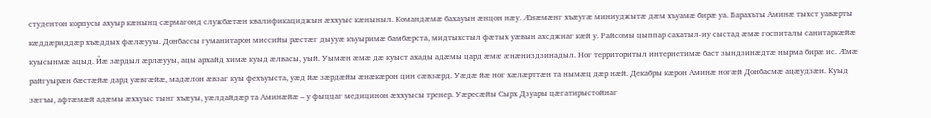студентон корпусы ахуыр кæнынц сæрмагонд службæтæн квалификациджын æххуыс кæныныл. Командæмæ бахауын æнцон нæу. Æнæмæнг хъæугæ миниуджытæ дæм хъуамæ бирæ уа. Барахъты Аминæ тыхст уавæрты кæддæриддæр хъæддых фæлæууы. Донбассы гуманитарон миссийы рæстæг дыууæ къуыримæ бамбæрста, мидтыхстыл фæтых уæвын ахсджиаг кæй у. Райсомы цыппар сахатыл-иу сыстад æмæ госпиталы санитаркæйæ куысынмӕ ацыд. Йæ зæрдыл æрлæууы, ацы архайд химæ куыд æлвасы, уый. Уымæн æмæ дæ куыст ахады адæмы цард æмæ æнæниздзинадыл. Ног территоритыл интернетимæ баст зындзинæдтæ нырма бирæ ис. Æмæ райгуырæн бæстæйæ дард уæвгæйæ, мадæлон æвзаг куы фехъуыста, уæд йæ зæрдæйы æнæкæрон цин сæвзæрд. Уæдæ йæ ног хæлæрттæн та нымæц дæр нæй. Декабры кæрон Аминæ ногæй Донбасмæ ацæудзæн. Куыд зæгъы, афтæмæй адæмы æххуыс тынг хъæуы, уæлдайдæр та Аминæйæ – у фыццаг медицинон æххуысы тренер. Уæресæйы Сырх Дзуары цæгатирыстойнаг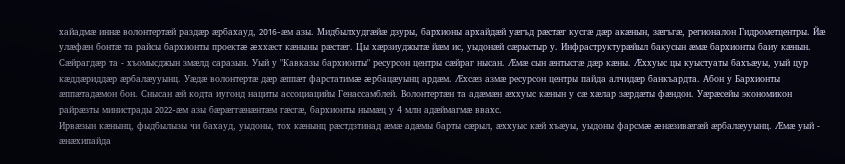хайадмæ иннæ волонтертæй раздæр æрбахауд, 2016-æм азы. Мидбылхудгæйæ дзуры, бархионы архайдæй уæгъд рæстæг кусгæ дæр акæнын, зæгъгæ, регионалон Гидрометцентры. Йæ улæфæн бонтæ та райсы бархионты проектæ æххæст кæныны рæстæг. Цы хæрзиуджытæ йæм ис, уыдонæй сæрыстыр у. Инфраструктурæйыл бакусын æмæ бархионты баиу кæнын. Сæйрагдæр та - хъомысджын змæлд саразын. Уый у "Кавказы бархионты" ресурсон центры сæйраг нысан. Æмæ сын æнтысгæ дæр кæны. Æххуыс цы куыстуаты бахъæуы, уый цур кæддæриддæр æрбалæууынц. Уæдæ волонтертæ дæр æппæт фарстатимæ æрбацæуынц ардæм. Æхсæз азмæ ресурсон центры пайда алчидæр банкъардта. Абон у Бархионты æппæтадæмон бон. Снысан æй кодта иугонд нациты ассоциацийы Генассамблей. Волонтертæн та адæмæн æххуыс кæнын у сæ хæлар зæрдæты фæндон. Уæрæсейы экономикон райрæзты министрады 2022-æм азы бæрæггæнæнтæм гæсгæ, бархионты нымæц у 4 млн адæймагмæ ввахс.
Ирвæзын кæнынц, фыдбылызы чи бахауд, уыдоны, тох кæнынц рæстдзтинад æмæ адӕмы барты сæрыл, æххуыс кæй хъæуы, уыдоны фарсмæ æнæзивæгæй æрбалæууынц. Æмæ уый - æнæхипайда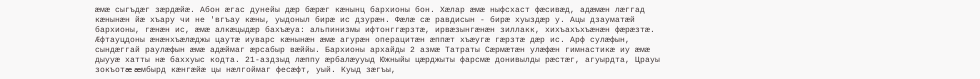æмæ сыгъдæг зæрдæйæ. Абон æгас дунейы дæр бæрæг кæнынц бархионы бон. Хæлар æмæ ныфсхаст фæсивæд, адæмæн лæггад кæнынæн йæ хъару чи не 'вгъау кæны, уыдоныл бирæ ис дзурæн. Фæлæ сæ равдисын - бирæ хуыздæр у. Ацы дзауматæй бархионы, гæнæн ис, æмæ алкæцыдæр бахъæуа: альпинизмы ифтонггæрзтæ, ирвæзынгæнæн зиллакк, хихъахъхъæнæн фæрæзтæ. Æфтауцдоны æнæнхъæлæджы цаутæ иуварс кæнынæн æмæ агурæн операцитæн æппæт хъæугæ гæрзтæ дæр ис. Арф сулæфын, сындæггай раулæфын æмæ адæймаг æрсабыр вæййы. Бархионы архайды 2 азмæ Татраты Сæрмæтæн улæфæн гимнастикæ иу æмæ дыууæ хатты нæ баххуыс кодта. 21-аздзыд лæппу æрбалæууыд Южныйы цæрджыты фарсмæ донивылды рæстæг, агуырдта, Црауы зокъотæ æмбырд кæнгæйæ цы нæлгоймаг фесæфт, уый. Куыд зæгъы,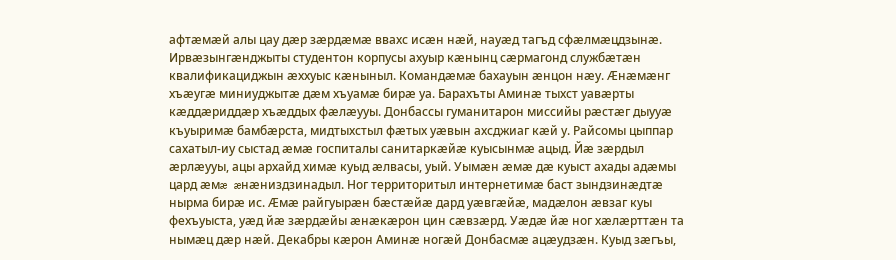афтæмæй алы цау дæр зæрдæмæ ввахс исæн нæй, науæд тагъд сфæлмæцдзынæ. Ирвæзынгæнджыты студентон корпусы ахуыр кæнынц сæрмагонд службæтæн квалификациджын æххуыс кæныныл. Командæмæ бахауын æнцон нæу. Æнæмæнг хъæугæ миниуджытæ дæм хъуамæ бирæ уа. Барахъты Аминæ тыхст уавæрты кæддæриддæр хъæддых фæлæууы. Донбассы гуманитарон миссийы рæстæг дыууæ къуыримæ бамбæрста, мидтыхстыл фæтых уæвын ахсджиаг кæй у. Райсомы цыппар сахатыл-иу сыстад æмæ госпиталы санитаркæйæ куысынмӕ ацыд. Йæ зæрдыл æрлæууы, ацы архайд химæ куыд æлвасы, уый. Уымæн æмæ дæ куыст ахады адæмы цард æмæ æнæниздзинадыл. Ног территоритыл интернетимæ баст зындзинæдтæ нырма бирæ ис. Æмæ райгуырæн бæстæйæ дард уæвгæйæ, мадæлон æвзаг куы фехъуыста, уæд йæ зæрдæйы æнæкæрон цин сæвзæрд. Уæдæ йæ ног хæлæрттæн та нымæц дæр нæй. Декабры кæрон Аминæ ногæй Донбасмæ ацæудзæн. Куыд зæгъы,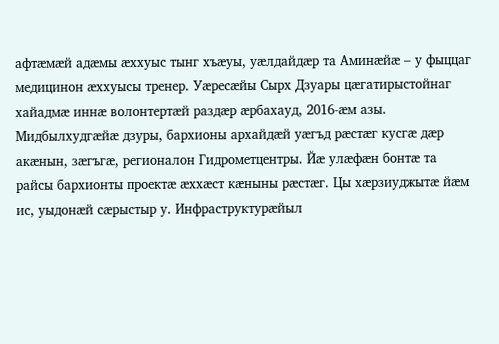афтæмæй адæмы æххуыс тынг хъæуы, уæлдайдæр та Аминæйæ – у фыццаг медицинон æххуысы тренер. Уæресæйы Сырх Дзуары цæгатирыстойнаг хайадмæ иннæ волонтертæй раздæр æрбахауд, 2016-æм азы. Мидбылхудгæйæ дзуры, бархионы архайдæй уæгъд рæстæг кусгæ дæр акæнын, зæгъгæ, регионалон Гидрометцентры. Йæ улæфæн бонтæ та райсы бархионты проектæ æххæст кæныны рæстæг. Цы хæрзиуджытæ йæм ис, уыдонæй сæрыстыр у. Инфраструктурæйыл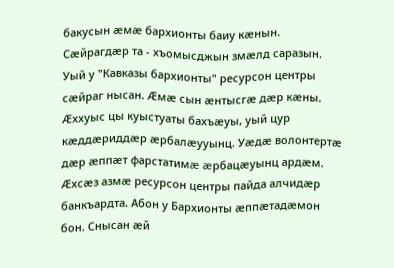бакусын æмæ бархионты баиу кæнын. Сæйрагдæр та - хъомысджын змæлд саразын. Уый у "Кавказы бархионты" ресурсон центры сæйраг нысан. Æмæ сын æнтысгæ дæр кæны. Æххуыс цы куыстуаты бахъæуы, уый цур кæддæриддæр æрбалæууынц. Уæдæ волонтертæ дæр æппæт фарстатимæ æрбацæуынц ардæм. Æхсæз азмæ ресурсон центры пайда алчидæр банкъардта. Абон у Бархионты æппæтадæмон бон. Снысан æй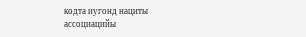кодта иугонд нациты ассоциацийы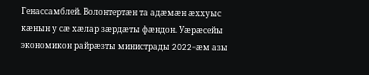Генассамблей. Волонтертæн та адæмæн æххуыс кæнын у сæ хæлар зæрдæты фæндон. Уæрæсейы экономикон райрæзты министрады 2022-æм азы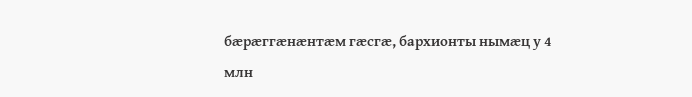бæрæггæнæнтæм гæсгæ, бархионты нымæц у 4 млн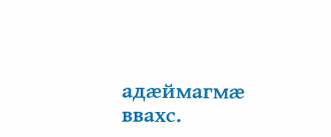адæймагмæ ввахс.